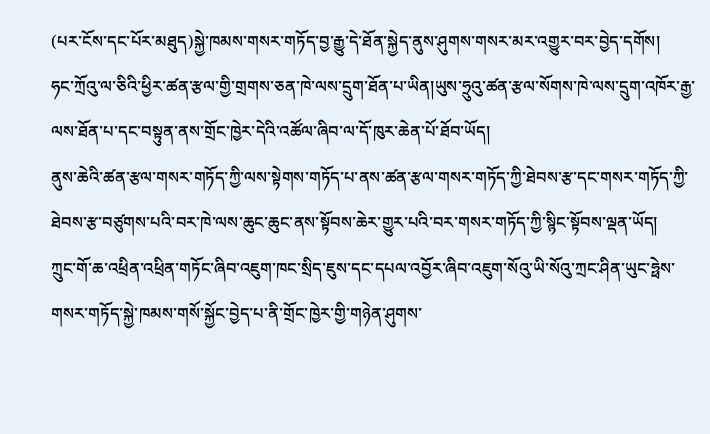(པར་ངོས་དང་པོར་མཐུད)སྐྱེ་ཁམས་གསར་གཏོད་བྱ་རྒྱུ་དེ་ཐོན་སྐྱེད་ནུས་ཤུགས་གསར་མར་འགྱུར་བར་བྱེད་དགོས།
ཧང་ཀྲོའུ་ལ་ཅིའི་ཕྱིར་ཚན་རྩལ་གྱི་གྲགས་ཅན་ཁེ་ལས་དྲུག་ཐོན་པ་ཡིན།ཡུས་ཧྲུའུ་ཚན་རྩལ་སོགས་ཁེ་ལས་དྲུག་འཁོར་རྒྱ་ལས་ཐོན་པ་དང་བསྟུན་ནས་གྲོང་ཁྱེར་དེའི་འཚོལ་ཞིབ་ལ་དོ་ཁུར་ཆེན་པོ་ཐོབ་ཡོད།
ནུས་ཆེའི་ཚན་རྩལ་གསར་གཏོད་ཀྱི་ལས་སྟེགས་གཏོད་པ་ནས་ཚན་རྩལ་གསར་གཏོད་ཀྱི་ཐེབས་རྩ་དང་གསར་གཏོད་ཀྱི་ཐེབས་རྩ་བཙུགས་པའི་བར་ཁེ་ལས་ཆུང་ཆུང་ནས་སྟོབས་ཆེར་གྱུར་པའི་བར་གསར་གཏོད་ཀྱི་སྙིང་སྟོབས་ལྡན་ཡོད།
ཀྲུང་གོ་ཆ་འཕྲིན་འཕྲིན་གཏོང་ཞིབ་འཇུག་ཁང་སྲིད་ཇུས་དང་དཔལ་འབྱོར་ཞིབ་འཇུག་སོའུ་ཡི་སོའུ་ཀྲང་ཤིན་ཡུང་ཧྥེས་གསར་གཏོད་སྐྱེ་ཁམས་གསོ་སྐྱོང་བྱེད་པ་ནི་གྲོང་ཁྱེར་གྱི་གཉེན་ཤུགས་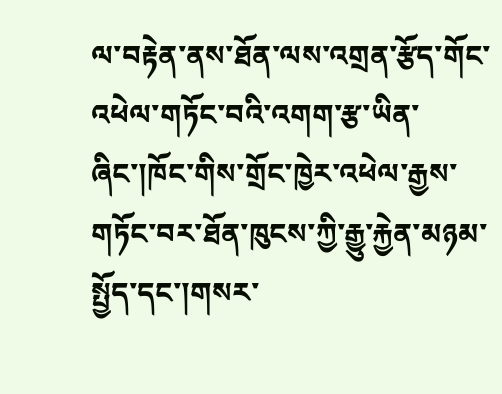ལ་བརྟེན་ནས་ཐོན་ལས་འགྲན་རྩོད་གོང་འཕེལ་གཏོང་བའི་འགག་རྩ་ཡིན་ཞིང་།ཁོང་གིས་གྲོང་ཁྱེར་འཕེལ་རྒྱས་གཏོང་བར་ཐོན་ཁུངས་ཀྱི་རྒྱུ་རྐྱེན་མཉམ་སྤྱོད་དང་།གསར་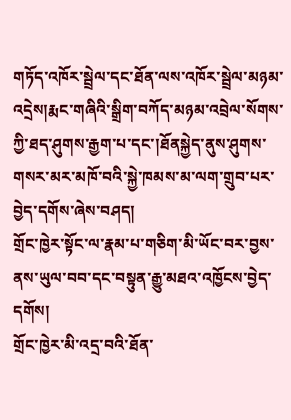གཏོད་འཁོར་སྦྲེལ་དང་ཐོན་ལས་འཁོར་སྦྲེལ་མཉམ་འདྲེས།རྨང་གཞིའི་སྒྲིག་བཀོད་མཉམ་འབྲེལ་སོགས་ཀྱི་ཐད་ཤུགས་རྒྱག་པ་དང་།ཐོནསྐྱེད་ནུས་ཤུགས་གསར་མར་མཁོ་བའི་སྐྱེ་ཁམས་མ་ལག་གྲུབ་པར་བྱེད་དགོས་ཞེས་བཤད།
གྲོང་ཁྱེར་སྟོང་ལ་རྣམ་པ་གཅིག་མི་ཡོང་བར་བྱས་ནས་ཡུལ་བབ་དང་བསྟུན་རྒྱུ་མཐའ་འཁྱོངས་བྱེད་དགོས།
གྲོང་ཁྱེར་མི་འདྲ་བའི་ཐོན་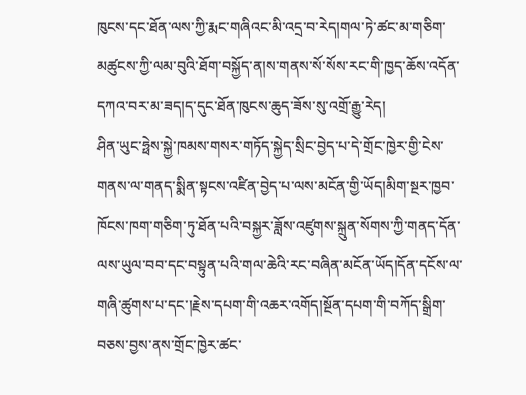ཁུངས་དང་ཐོན་ལས་ཀྱི་རྨང་གཞིའང་མི་འདྲ་བ་རེད།གལ་ཏེ་ཚང་མ་གཅིག་མཚུངས་ཀྱི་ལམ་བུའི་ཐོག་བསྐྱོད་ན།ས་གནས་སོ་སོས་རང་གི་ཁྱད་ཆོས་འདོན་དཀའ་བར་མ་ཟད།ད་དུང་ཐོན་ཁུངས་ཆུད་ཟོས་སུ་འགྲོ་རྒྱུ་རེད།
ཤིན་ཡུང་ཧྥེས་སྐྱེ་ཁམས་གསར་གཏོད་སྐྱེད་སྲིང་བྱེད་པ་དེ་གྲོང་ཁྱེར་གྱི་ངེས་གནས་ལ་གནད་སྨིན་སྟངས་འཛིན་བྱེད་པ་ལས་མངོན་གྱི་ཡོད།མིག་སྔར་ཁྱབ་ཁོངས་ཁག་གཅིག་ཏུ་ཐོན་པའི་བསྐྱར་ཟློས་འཛུགས་སྐྲུན་སོགས་ཀྱི་གནད་དོན་ལས་ཡུལ་བབ་དང་བསྟུན་པའི་གལ་ཆེའི་རང་བཞིན་མངོན་ཡོད།དོན་དངོས་ལ་གཞི་ཚུགས་པ་དང་།རྗེས་དཔག་གི་འཆར་འགོད།སྔོན་དཔག་གི་བཀོད་སྒྲིག་བཅས་བྱས་ནས་གྲོང་ཁྱེར་ཚང་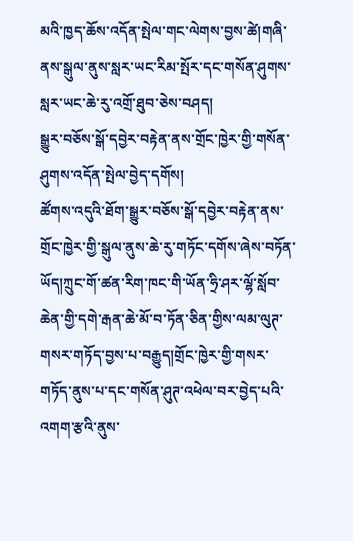མའི་ཁྱད་ཆོས་འདོན་སྤེལ་གང་ལེགས་བྱས་ཚེ།གཞི་ནས་སྒུལ་ནུས་སླར་ཡང་རིམ་སྤོར་དང་གསོན་ཤུགས་སླར་ཡང་ཆེ་རུ་འགྲོ་ཐུབ་ཅེས་བཤད།
སྒྱུར་བཅོས་སྒོ་དབྱེར་བརྟེན་ནས་གྲོང་ཁྱེར་གྱི་གསོན་ཤུགས་འདོན་སྤེལ་བྱེད་དགོས།
ཚོགས་འདུའི་ཐོག་སྒྱུར་བཅོས་སྒོ་དབྱེར་བརྟེན་ནས་གྲོང་ཁྱེར་གྱི་སྒུལ་ནུས་ཆེ་རུ་གཏོང་དགོས་ཞེས་བཏོན་ཡོད།ཀྲུང་གོ་ཚན་རིག་ཁང་གི་ཡོན་ཧྲི་ཤར་ལྷོ་སློབ་ཆེན་གྱི་དགེ་རྒན་ཆེ་མོ་བ་ཏོན་ཅིན་གྱིས་ལམ་ལུཊ་གསར་གཏོད་བྱས་པ་བརྒྱུད།གྲོང་ཁྱེར་གྱི་གསར་གཏོད་ནུས་པ་དང་གསོན་ཤུཊ་འཕེལ་བར་བྱེད་པའི་འགག་རྩའི་ནུས་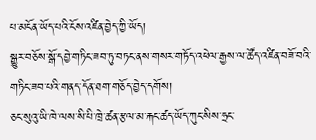པ་མངོན་ཡོད་པའི་ངོས་འཛིན་བྱེད་ཀྱི་ཡོད།
སྒྱུར་བཅོས་སྒོ་དབྱེ་གཏིང་ཟབ་ཏུ་བཏང་ནས་གསར་གཏོད་འཕེལ་རྒྱས་ལ་ཚོད་འཛིན་བཟོ་བའི་གཏིང་ཟབ་པའི་གནད་དོན་ཐག་གཅོད་བྱེད་དགོས།
ཅང་སུའུ་ཡི་ཁེ་ལས་སི་པི་ཁྲེ་ཚན་རྩལ་མ་རྐང་ཚད་ཡོད་ཀུང་སིས་ཧྲང་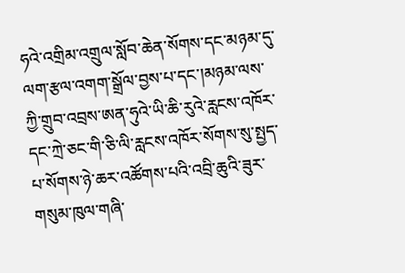ཧའེ་འགྲིམ་འགྲུལ་སློབ་ཆེན་སོགས་དང་མཉམ་དུ་ལག་རྩལ་འགག་སྒྲོལ་བྱས་པ་དང་།མཉམ་ལས་ཀྱི་གྲུབ་འབྲས་ཨན་ཧུའེ་ཡི་ཆི་རུའེ་རླངས་འཁོར་དང་ཀྲེ་ཅང་གི་ཅི་ལི་རླངས་འཁོར་སོགས་སུ་སྤྱད་པ་སོགས་ཉེ་ཆར་འཚོགས་པའི་འབྲི་ཆུའི་ཟུར་གསུམ་ཁུལ་གཞི་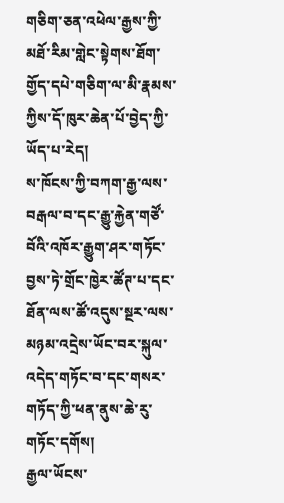གཅིག་ཅན་འཕེལ་རྒྱས་ཀྱི་མཐོ་རིམ་གླེང་སྟེགས་ཐོག་གྱོད་དཔེ་གཅིག་ལ་མི་རྣམས་ཀྱིས་དོ་ཁུར་ཆེན་པོ་བྱེད་ཀྱི་ཡོད་པ་རེད།
ས་ཁོངས་ཀྱི་བཀག་རྒྱ་ལས་བརྒལ་བ་དང་རྒྱུ་རྐྱེན་གཙོ་བོའི་འཁོར་རྒྱུག་ཤར་གཏོང་བྱས་ཏེ་གྲོང་ཁྱེར་ཚོཊ་པ་དང་ཐོན་ལས་ཚོ་འདུས་སྔར་ལས་མཉམ་འདྲེས་ཡོང་བར་སྐུལ་འདེད་གཏོང་བ་དང་གསར་གཏོད་ཀྱི་ཕན་ནུས་ཆེ་རུ་གཏོང་དགོས།
རྒྱལ་ཡོངས་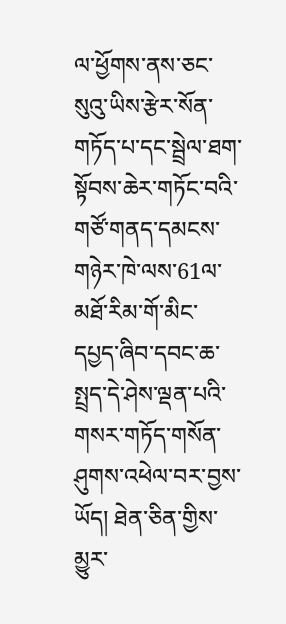ལ་ཕྱོགས་ནས་ཅང་སུའུ་ཡིས་རྩེར་སོན་གཏོད་པ་དང་སྦྲེལ་ཐག་སྟོབས་ཆེར་གཏོང་བའི་གཙོ་གནད་དམངས་གཉེར་ཁེ་ལས་61ལ་མཐོ་རིམ་གོ་མིང་དཔྱད་ཞིབ་དབང་ཆ་སྤྲད་དེ་ཤེས་ལྡན་པའི་གསར་གཏོད་གསོན་ཤུགས་འཕེལ་བར་བྱས་ཡོད། ཐེན་ཅིན་གྱིས་མྱུར་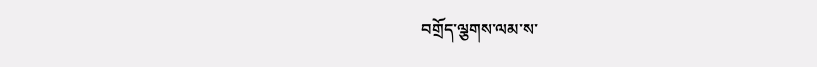བགྲོད་ལྕགས་ལམ་ས་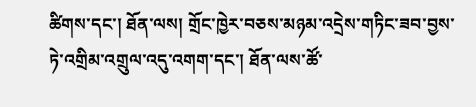ཚིགས་དང་། ཐོན་ལས། གྲོང་ཁྱེར་བཅས་མཉམ་འདྲེས་གཏིང་ཟབ་བྱས་ཏེ་འགྲིམ་འགྲུལ་འདུ་འགག་དང་། ཐོན་ལས་ཚོ་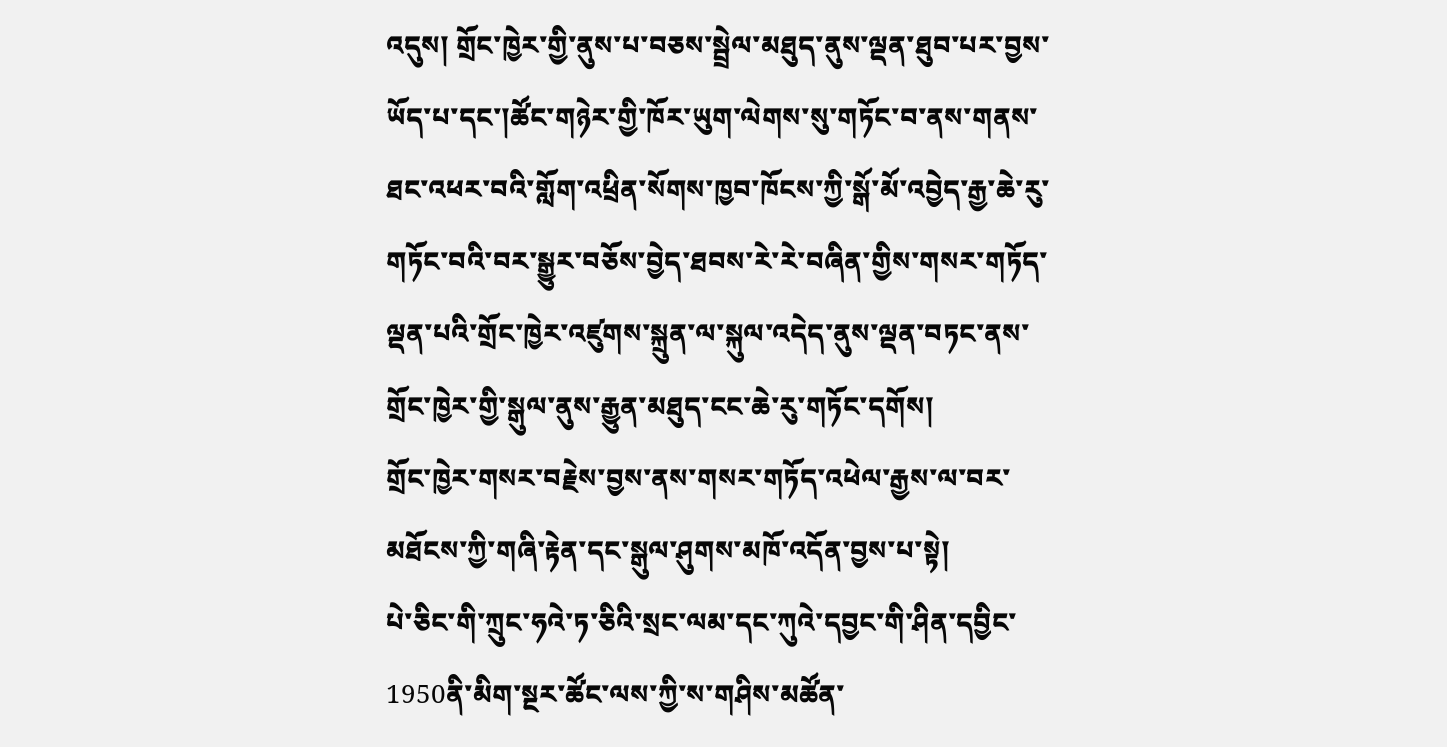འདུས། གྲོང་ཁྱེར་གྱི་ནུས་པ་བཅས་སྦྲེལ་མཐུད་ནུས་ལྡན་ཐུབ་པར་བྱས་ཡོད་པ་དང་།ཚོང་གཉེར་གྱི་ཁོར་ཡུག་ལེགས་སུ་གཏོང་བ་ནས་གནས་ཐང་འཕར་བའི་གློག་འཕྲིན་སོགས་ཁྱབ་ཁོངས་ཀྱི་སྒོ་མོ་འབྱེད་རྒྱ་ཆེ་རུ་གཏོང་བའི་བར་སྒྱུར་བཅོས་བྱེད་ཐབས་རེ་རེ་བཞིན་གྱིས་གསར་གཏོད་ལྡན་པའི་གྲོང་ཁྱེར་འཛུགས་སྐྲུན་ལ་སྐུལ་འདེད་ནུས་ལྡན་བཏང་ནས་གྲོང་ཁྱེར་གྱི་སྒུལ་ནུས་རྒྱུན་མཐུད་ངང་ཆེ་རུ་གཏོང་དགོས།
གྲོང་ཁྱེར་གསར་བརྗེས་བྱས་ནས་གསར་གཏོད་འཕེལ་རྒྱས་ལ་བར་མཐོངས་ཀྱི་གཞི་རྟེན་དང་སྒུལ་ཤུགས་མཁོ་འདོན་བྱས་པ་སྟེ།
པེ་ཅིང་གི་ཀྲུང་ཧའེ་ཏ་ཅིའི་སྲང་ལམ་དང་ཀུའེ་དབྱང་གི་ཤིན་དབྱིང་1950ནི་མིག་སྔར་ཚོང་ལས་ཀྱི་ས་གཤིས་མཚོན་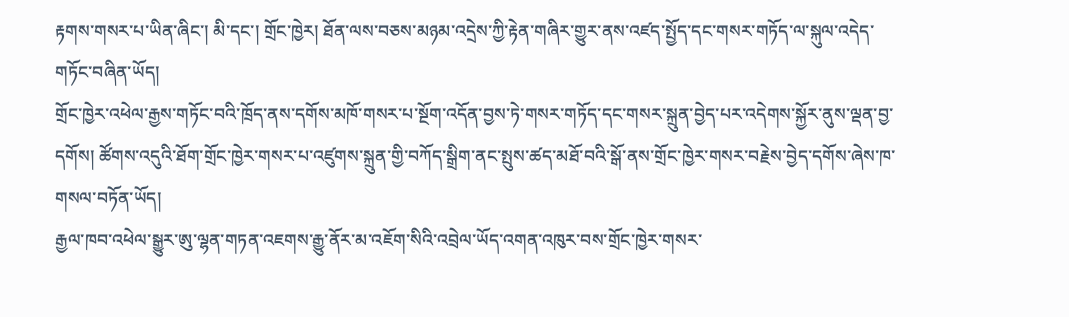རྟགས་གསར་པ་ཡིན་ཞིང་། མི་དང་། གྲོང་ཁྱེར། ཐོན་ལས་བཅས་མཉམ་འདྲེས་ཀྱི་རྟེན་གཞིར་གྱུར་ནས་འཛད་སྤྱོད་དང་གསར་གཏོད་ལ་སྐུལ་འདེད་གཏོང་བཞིན་ཡོད།
གྲོང་ཁྱེར་འཕེལ་རྒྱས་གཏོང་བའི་ཁྲོད་ནས་དགོས་མཁོ་གསར་པ་སྔོག་འདོན་བྱས་ཏེ་གསར་གཏོད་དང་གསར་སྐྲུན་བྱེད་པར་འདེགས་སྐྱོར་ནུས་ལྡན་བྱ་དགོས། ཚོགས་འདུའི་ཐོག་གྲོང་ཁྱེར་གསར་པ་འཛུགས་སྐྲུན་གྱི་བཀོད་སྒྲིག་ནང་སྤུས་ཚད་མཐོ་བའི་སྒོ་ནས་གྲོང་ཁྱེར་གསར་བརྗེས་བྱེད་དགོས་ཞེས་ཁ་གསལ་བཏོན་ཡོད།
རྒྱལ་ཁབ་འཕེལ་སྒྱུར་ཨུ་ལྷན་གཏན་འཇགས་རྒྱུ་ནོར་མ་འཇོག་སིའི་འབྲེལ་ཡོད་འགན་འཁུར་བས་གྲོང་ཁྱེར་གསར་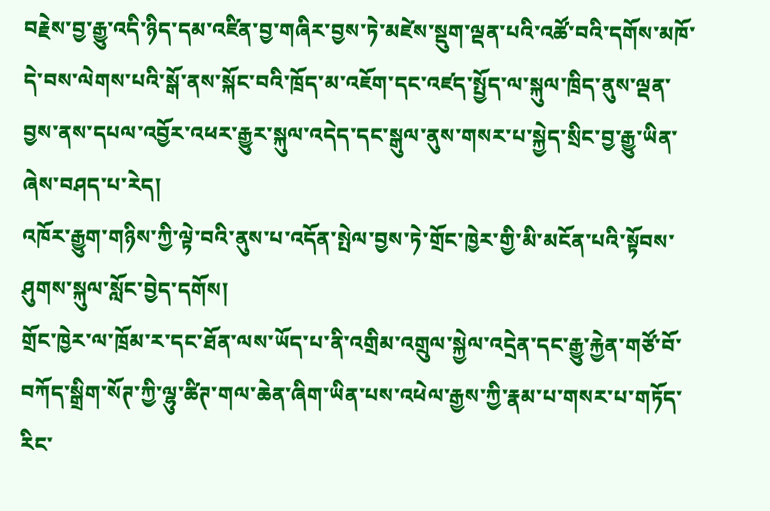བརྗེས་བྱ་རྒྱུ་འདི་ཉིད་དམ་འཛིན་བྱ་གཞིར་བྱས་ཏེ་མཛེས་སྡུག་ལྡན་པའི་འཚོ་བའི་དགོས་མཁོ་དེ་བས་ལེགས་པའི་སྒོ་ནས་སྐོང་བའི་ཁྲོད་མ་འཇོག་དང་འཛད་སྤྱོད་ལ་སྐུལ་ཁྲིད་ནུས་ལྡན་བྱས་ནས་དཔལ་འབྱོར་འཕར་རྒྱུར་སྐུལ་འདེད་དང་སྒུལ་ནུས་གསར་པ་སྐྱེད་སྲིང་བྱ་རྒྱུ་ཡིན་ཞེས་བཤད་པ་རེད།
འཁོར་རྒྱུག་གཉིས་ཀྱི་ལྟེ་བའི་ནུས་པ་འདོན་སྤེལ་བྱས་ཏེ་གྲོང་ཁྱེར་གྱི་མི་མངོན་པའི་སྟོབས་ཤུགས་སྐུལ་སློང་བྱེད་དགོས།
གྲོང་ཁྱེར་ལ་ཁྲོམ་ར་དང་ཐོན་ལས་ཡོད་པ་ནི་འགྲིམ་འགྲུལ་སྐྱེལ་འདྲེན་དང་རྒྱུ་རྐྱེན་གཙོ་བོ་བཀོད་སྒྲིག་སོཊ་ཀྱི་ལྷུ་ཚིཊ་གལ་ཆེན་ཞིག་ཡིན་པས་འཕེལ་རྒྱས་ཀྱི་རྣམ་པ་གསར་པ་གཏོད་རིང་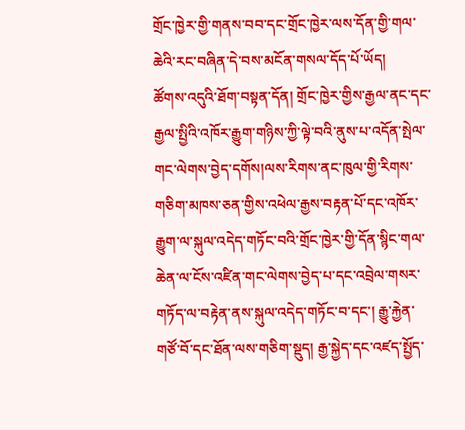གྲོང་ཁྱེར་གྱི་གནས་བབ་དང་གྲོང་ཁྱེར་ལས་དོན་གྱི་གལ་ཆེའི་རང་བཞིན་དེ་བས་མངོན་གསལ་དོད་པོ་ཡོད།
ཚོགས་འདུའི་ཐོག་བསྟན་དོན། གྲོང་ཁྱེར་གྱིས་རྒྱལ་ནང་དང་རྒྱལ་སྤྱིའི་འཁོར་རྒྱུག་གཉིས་ཀྱི་ལྟེ་བའི་ནུས་པ་འདོན་སྤེལ་གང་ལེགས་བྱེད་དགོས།ལས་རིགས་ནང་ཁུལ་གྱི་རིགས་གཅིག་མཁས་ཅན་གྱིས་འཕེལ་རྒྱས་བརྟན་པོ་དང་འཁོར་རྒྱུག་ལ་སྐུལ་འདེད་གཏོང་བའི་གྲོང་ཁྱེར་གྱི་དོན་སྙིང་གལ་ཆེན་ལ་ངོས་འཛིན་གང་ལེགས་བྱེད་པ་དང་འབྲེལ་གསར་གཏོད་ལ་བརྟེན་ནས་སྐུལ་འདེད་གཏོང་བ་དང་། རྒྱུ་རྐྱེན་གཙོ་བོ་དང་ཐོན་ལས་གཅིག་སྡུད། རྒྱ་སྐྱེད་དང་འཛད་སྤྱོད་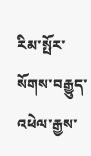རིམ་སྤོར་སོགས་བརྒྱུད་འཕེལ་རྒྱས་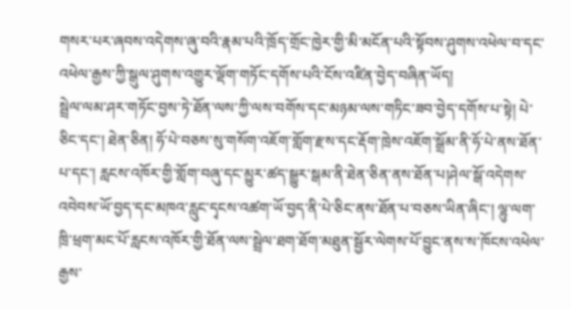གསར་པར་ཞབས་འདེགས་ཞུ་བའི་རྣམ་པའི་ཁྲོད་གྲོང་ཁྱེར་གྱི་མི་མངོན་པའི་སྟོབས་ཤུགས་འཕེལ་བ་དང་འཕེལ་རྒྱས་ཀྱི་སྒུལ་ཤུགས་འགྱུར་ལྡོག་གཏོང་དགོས་པའི་ངོས་འཛིན་བྱེད་བཞིན་ཡོད།
སྦྲེལ་ལམ་ཤར་གཏོང་བྱས་ཏེ་ཐོན་ལས་ཀྱི་ལས་བགོས་དང་མཉམ་ལས་གཏིང་ཟབ་བྱེད་དགོས་པ་སྟེ། པེ་ཅིང་དང་། ཐེན་ཅིན། ཧོ་པེ་བཅས་སུ་གསོག་འཇོག་གློག་རྫས་དང་རྡོག་ཁྲེས་འཇོག་སྒྲོམ་ནི་ཧོ་པེ་ནས་ཐོན་པ་དང་། རླངས་འཁོར་གྱི་གློག་བཞུ་དང་མྱུར་ཚད་སྒྱུར་སྒམ་ནི་ཐེན་ཅིན་ནས་ཐོན་པ།ཤེལ་སྒོ་འདེགས་འབེབས་ཡོ་བྱད་དང་མཁའ་རླུང་དྭངས་འཚག་ཡོ་བྱད་ནི་པེ་ཅིང་ནས་ཐོན་པ་བཅས་ཡིན་ཞིང་། ལྷུ་ལག་ཁྲི་ཕྲག་མང་པོ་རླངས་འཁོར་གྱི་ཐོན་ལས་སྦྲེལ་ཐག་ཐོག་མཐུན་སྦྱོར་ལེགས་པོ་བྱུང་ནས་ས་ཁོངས་འཕེལ་རྒྱས་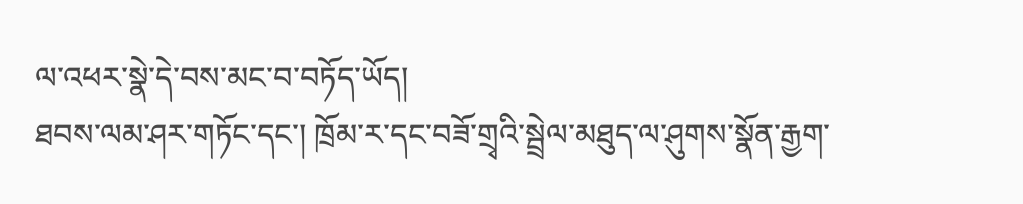ལ་འཕར་སྣེ་དེ་བས་མང་བ་བཏོད་ཡོད།
ཐབས་ལམ་ཤར་གཏོང་དང་། ཁྲོམ་ར་དང་བཟོ་གྲྭའི་སྦྲེལ་མཐུད་ལ་ཤུགས་སྣོན་རྒྱག་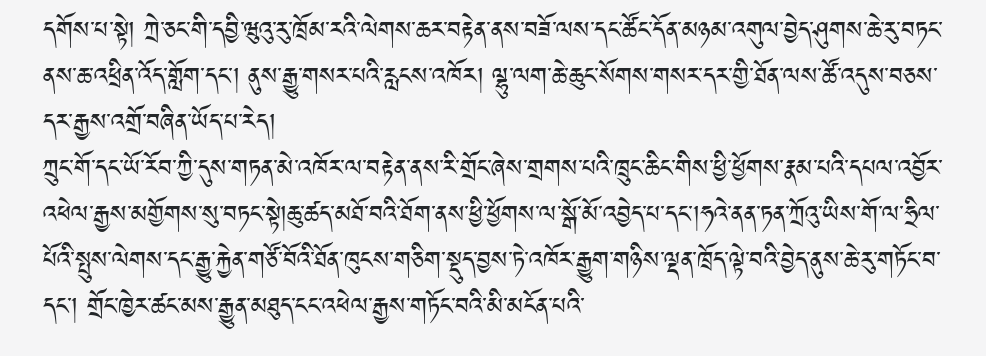དགོས་པ་སྟེ། ཀྲེ་ཅང་གི་དབྱི་ཝུའུ་རུ་ཁྲོམ་རའི་ལེགས་ཆར་བརྟེན་ནས་བཟོ་ལས་དང་ཚོང་དོན་མཉམ་འགུལ་བྱེད་ཤུགས་ཆེ་རུ་བཏང་ནས་ཆ་འཕྲིན་འོད་གློག་དང་། ནུས་རྒྱུ་གསར་པའི་རླངས་འཁོར། ལྷུ་ལག་ཆེ་ཆུང་སོགས་གསར་དར་གྱི་ཐོན་ལས་ཚོ་འདུས་བཅས་དར་རྒྱས་འགྲོ་བཞིན་ཡོད་པ་རེད།
ཀྲུང་གོ་དང་ཡོ་རོབ་ཀྱི་དུས་གཏན་མེ་འཁོར་ལ་བརྟེན་ནས་རི་གྲོང་ཞེས་གྲགས་པའི་ཁྲུང་ཆིང་གིས་ཕྱི་ཕྱོགས་རྣམ་པའི་དཔལ་འབྱོར་འཕེལ་རྒྱས་མགྱོགས་སུ་བཏང་སྟེ།ཆུ་ཚད་མཐོ་བའི་ཐོག་ནས་ཕྱི་ཕྱོགས་ལ་སྒོ་མོ་འབྱེད་པ་དང་།ཧའེ་ནན་ཏན་ཀྲོའུ་ཡིས་གོ་ལ་ཧྲིལ་པོའི་སྤུས་ལེགས་དང་རྒྱུ་རྐྱེན་གཙོ་བོའི་ཐོན་ཁུངས་གཅིག་སྡུད་བྱས་ཏེ་འཁོར་རྒྱུག་གཉིས་ལྡན་ཁྲོད་ལྟེ་བའི་བྱེད་ནུས་ཆེ་རུ་གཏོང་བ་དང་། གྲོང་ཁྱེར་ཚང་མས་རྒྱུན་མཐུད་ངང་འཕེལ་རྒྱས་གཏོང་བའི་མི་མངོན་པའི་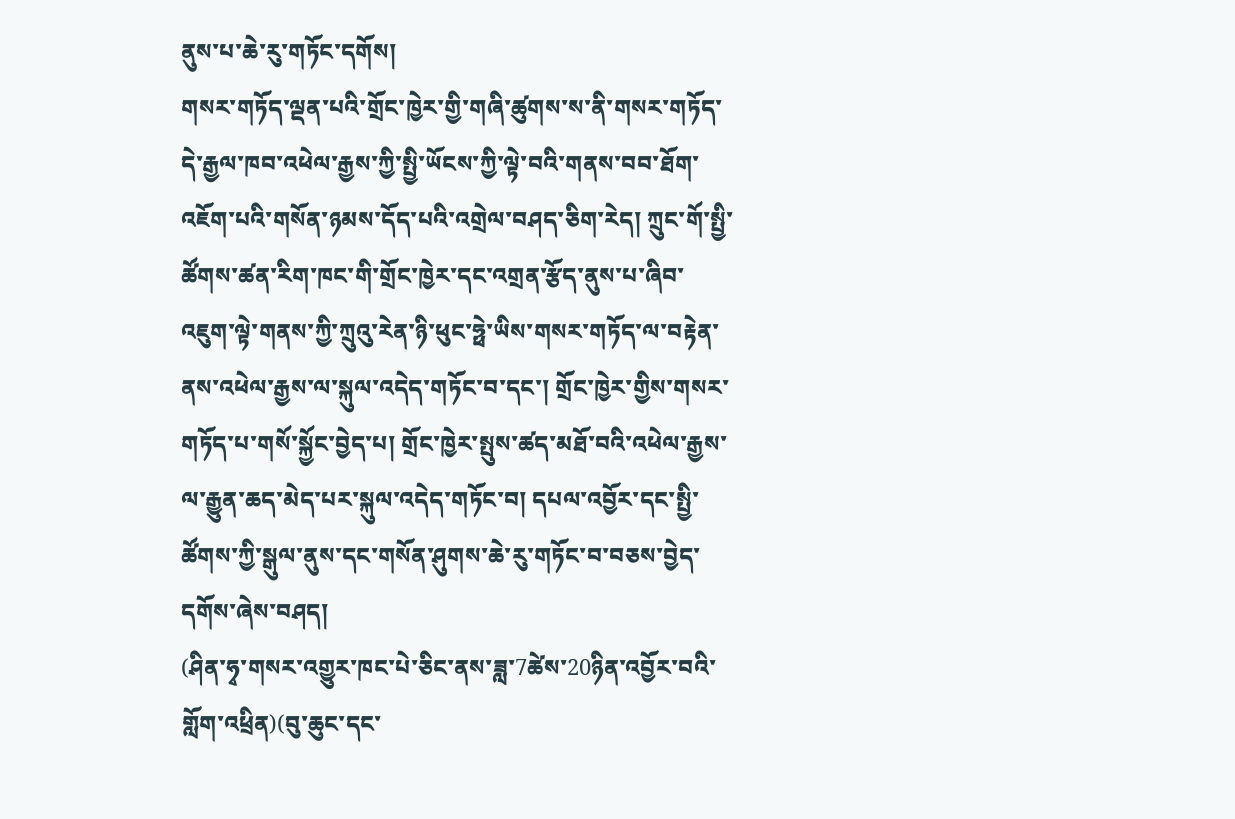ནུས་པ་ཆེ་རུ་གཏོང་དགོས།
གསར་གཏོད་ལྡན་པའི་གྲོང་ཁྱེར་གྱི་གཞི་ཚུགས་ས་ནི་གསར་གཏོད་དེ་རྒྱལ་ཁབ་འཕེལ་རྒྱས་ཀྱི་སྤྱི་ཡོངས་ཀྱི་ལྟེ་བའི་གནས་བབ་ཐོག་འཇོག་པའི་གསོན་ཉམས་དོད་པའི་འགྲེལ་བཤད་ཅིག་རེད། ཀྲུང་གོ་སྤྱི་ཚོགས་ཚན་རིག་ཁང་གི་གྲོང་ཁྱེར་དང་འགྲན་རྩོད་ནུས་པ་ཞིབ་འཇུག་ལྟེ་གནས་ཀྱི་ཀྲུའུ་རེན་ཉི་ཕུང་ཧྥེ་ཡིས་གསར་གཏོད་ལ་བརྟེན་ནས་འཕེལ་རྒྱས་ལ་སྐུལ་འདེད་གཏོང་བ་དང་། གྲོང་ཁྱེར་གྱིས་གསར་གཏོད་པ་གསོ་སྐྱོང་བྱེད་པ། གྲོང་ཁྱེར་སྤུས་ཚད་མཐོ་བའི་འཕེལ་རྒྱས་ལ་རྒྱུན་ཆད་མེད་པར་སྐུལ་འདེད་གཏོང་བ། དཔལ་འབྱོར་དང་སྤྱི་ཚོགས་ཀྱི་སྒུལ་ནུས་དང་གསོན་ཤུགས་ཆེ་རུ་གཏོང་བ་བཅས་བྱེད་དགོས་ཞེས་བཤད།
(ཤིན་ཧྭ་གསར་འགྱུར་ཁང་པེ་ཅིང་ནས་ཟླ་7ཚེས་20ཉིན་འབྱོར་བའི་གློག་འཕྲིན)(བུ་ཆུང་དང་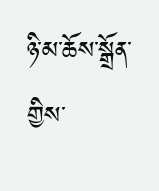ཉི་མ་ཆོས་སྒྲོན་གྱིས་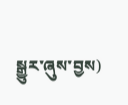སྒྱུར་ཞུས་བྱས)